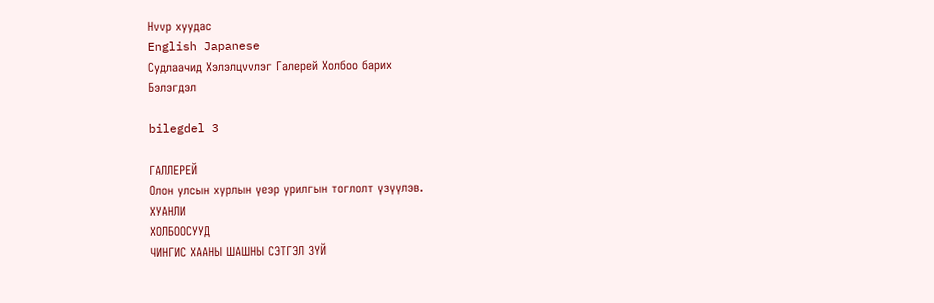Нvvр хуудас
English Japanese
Судлаачид Хэлэлцvvлэг Галерей Холбоо барих
Бэлэгдэл

bilegdel 3

ГАЛЛЕРЕЙ
Олон улсын хурлын үеэр урилгын тоглолт үзүүлэв.
ХУАНЛИ
ХОЛБООСУУД
ЧИНГИС ХААНЫ ШАШНЫ СЭТГЭЛ ЗҮЙ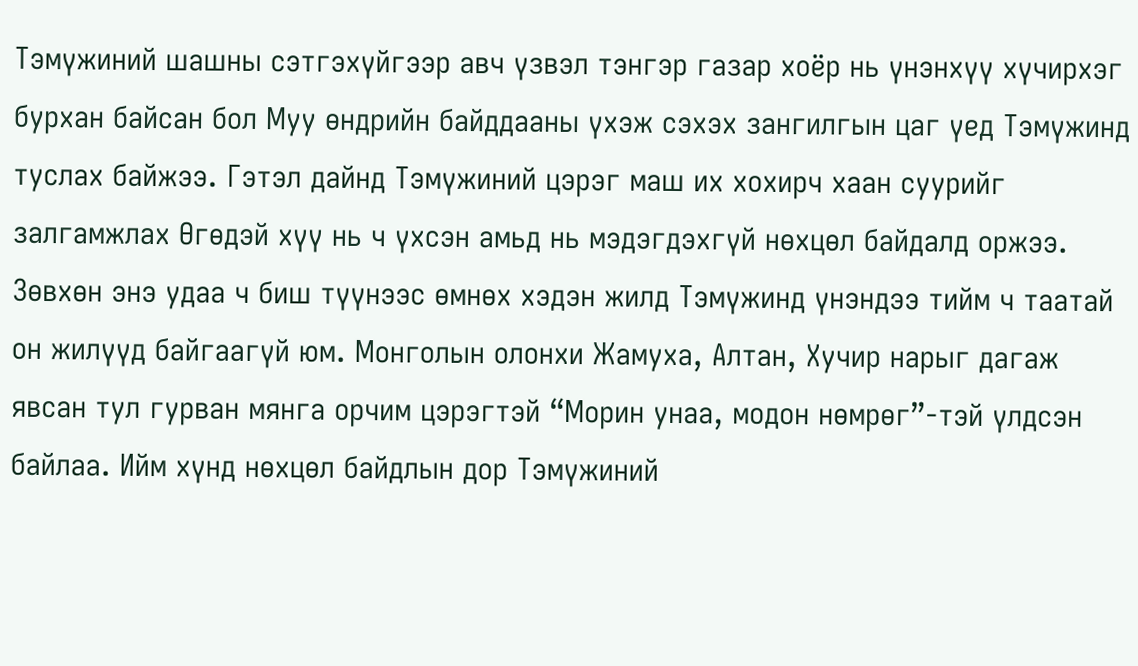Тэмүжиний шашны сэтгэхүйгээр авч үзвэл тэнгэр газар хоёр нь үнэнхүү хүчирхэг бурхан байсан бол Муу өндрийн байддааны үхэж сэхэх зангилгын цаг үед Тэмүжинд туслах байжээ. Гэтэл дайнд Тэмүжиний цэрэг маш их хохирч хаан суурийг залгамжлах Өгөдэй хүү нь ч үхсэн амьд нь мэдэгдэхгүй нөхцөл байдалд оржээ. Зөвхөн энэ удаа ч биш түүнээс өмнөх хэдэн жилд Тэмүжинд үнэндээ тийм ч таатай он жилүүд байгаагүй юм. Монголын олонхи Жамуха, Алтан, Хучир нарыг дагаж явсан тул гурван мянга орчим цэрэгтэй “Морин унаа, модон нөмрөг”-тэй үлдсэн байлаа. Ийм хүнд нөхцөл байдлын дор Тэмүжиний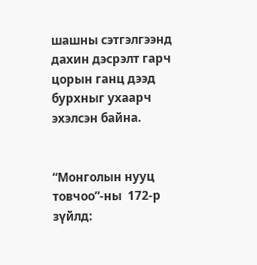шашны сэтгэлгээнд дахин дэсрэлт гарч цорын ганц дээд бурхныг ухаарч эхэлсэн байна.


“Монголын нууц товчоо”-ны  172-р зүйлд: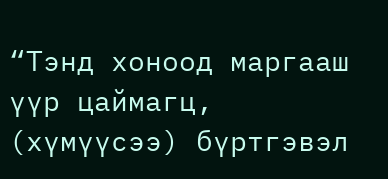“Тэнд хоноод маргааш үүр цаймагц, (хүмүүсээ) бүртгэвэл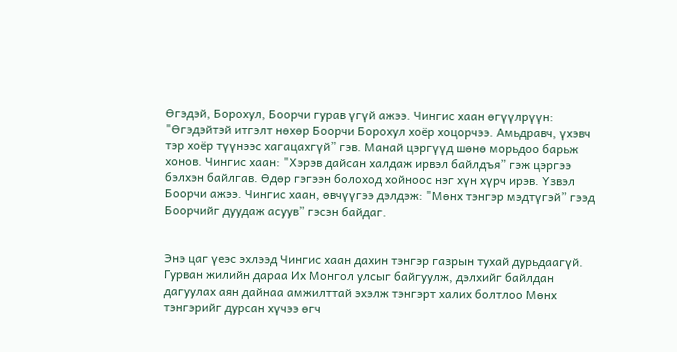Өгэдэй, Борохул, Боорчи гурав үгүй ажээ. Чингис хаан өгүүлрүүн: "Өгэдэйтэй итгэлт нөхөр Боорчи Борохул хоёр хоцорчээ. Амьдравч, үхэвч тэр хоёр түүнээс хагацахгүй” гэв. Манай цэргүүд шөнө морьдоо барьж хонов. Чингис хаан: "Хэрэв дайсан халдаж ирвэл байлдъя” гэж цэргээ бэлхэн байлгав. Өдөр гэгээн болоход хойноос нэг хүн хүрч ирэв. Yзвэл Боорчи ажээ. Чингис хаан, өвчүүгээ дэлдэж: "Мөнх тэнгэр мэдтүгэй” гээд Боорчийг дуудаж асуув” гэсэн байдаг.


Энэ цаг үеэс эхлээд Чингис хаан дахин тэнгэр газрын тухай дурьдаагүй. Гурван жилийн дараа Их Монгол улсыг байгуулж, дэлхийг байлдан дагуулах аян дайнаа амжилттай эхэлж тэнгэрт халих болтлоо Мөнх тэнгэрийг дурсан хүчээ өгч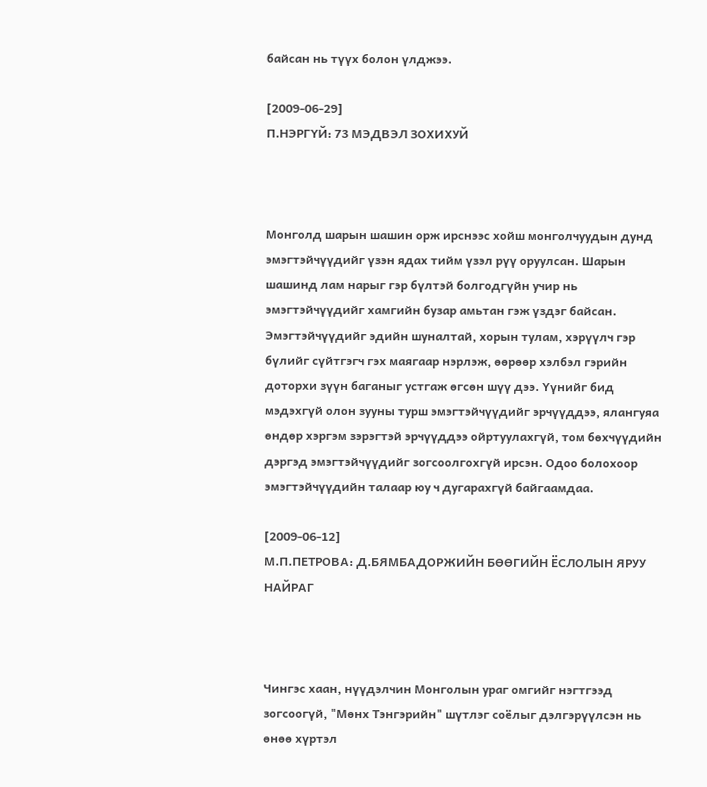байсан нь түүх болон үлджээ.

[2009-06-29]
П.НЭРГҮЙ: 73 МЭДВЭЛ ЗОХИХУЙ



Монголд шарын шашин орж ирснээс хойш монголчуудын дунд эмэгтэйчүүдийг үзэн ядах тийм үзэл рүү оруулсан. Шарын шашинд лам нарыг гэр бүлтэй болгодгүйн учир нь эмэгтэйчүүдийг хамгийн бузар амьтан гэж үздэг байсан. Эмэгтэйчүүдийг эдийн шуналтай, хорын тулам, хэрүүлч гэр бүлийг сүйтгэгч гэх маягаар нэрлэж, өөрөөр хэлбэл гэрийн доторхи зүүн баганыг устгаж өгсөн шүү дээ. Үүнийг бид мэдэхгүй олон зууны турш эмэгтэйчүүдийг эрчүүддээ, ялангуяа өндөр хэргэм зэрэгтэй эрчүүддээ ойртуулахгүй, том бөхчүүдийн дэргэд эмэгтэйчүүдийг зогсоолгохгүй ирсэн. Одоо болохоор эмэгтэйчүүдийн талаар юу ч дугарахгүй байгаамдаа.

[2009-06-12]
М.П.ПЕТРОВА: Д.БЯМБАДОРЖИЙН БӨӨГИЙН ЁСЛОЛЫН ЯРУУ НАЙРАГ



Чингэс хаан, нүүдэлчин Монголын ураг омгийг нэгтгээд зогсоогүй, "Мөнх Тэнгэрийн" шүтлэг соёлыг дэлгэрүүлсэн нь өнөө хүртэл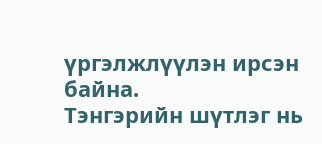үргэлжлүүлэн ирсэн байна.
Тэнгэрийн шүтлэг нь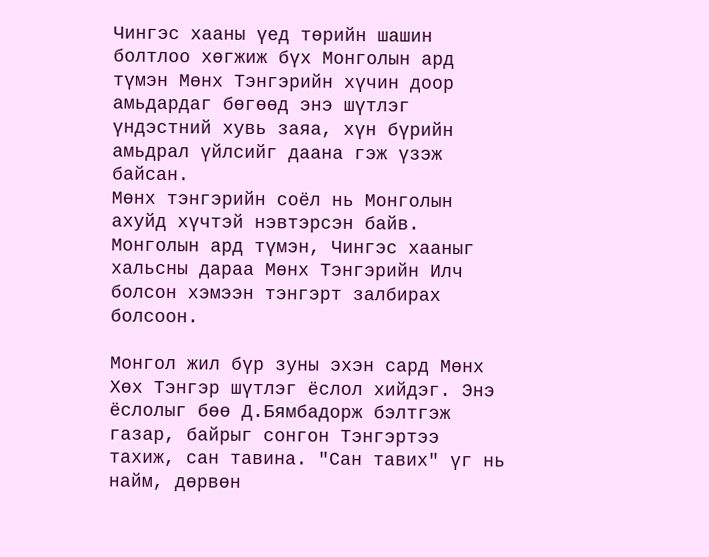Чингэс хааны үед төрийн шашин болтлоо хөгжиж бүх Монголын ард түмэн Мөнх Тэнгэрийн хүчин доор амьдардаг бөгөөд энэ шүтлэг үндэстний хувь заяа, хүн бүрийн амьдрал үйлсийг даана гэж үзэж байсан.
Мөнх тэнгэрийн соёл нь Монголын ахуйд хүчтэй нэвтэрсэн байв. Монголын ард түмэн, Чингэс хааныг хальсны дараа Мөнх Тэнгэрийн Илч болсон хэмээн тэнгэрт залбирах болсоон.

Монгол жил бүр зуны эхэн сард Мөнх Хөх Тэнгэр шүтлэг ёслол хийдэг. Энэ ёслолыг бөө Д.Бямбадорж бэлтгэж газар, байрыг сонгон Тэнгэртээ тахиж, сан тавина. "Сан тавих" үг нь найм, дөрвөн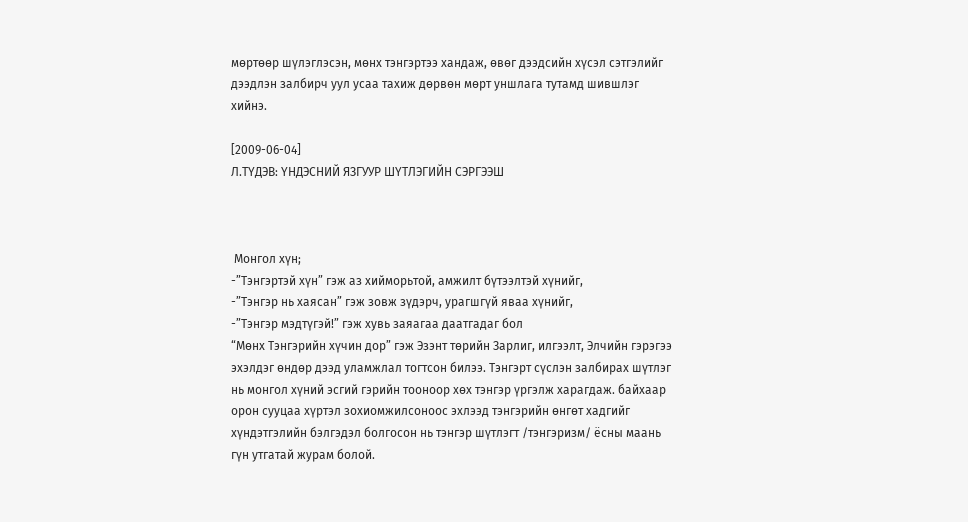мөртөөр шүлэглэсэн, мөнх тэнгэртээ хандаж, өвөг дээдсийн хүсэл сэтгэлийг дээдлэн залбирч уул усаа тахиж дөрвөн мөрт уншлага тутамд шившлэг хийнэ.

[2009-06-04]
Л.ТҮДЭВ: ҮНДЭСНИЙ ЯЗГУУР ШҮТЛЭГИЙН СЭРГЭЭШ



 Монгол хүн;
-”Тэнгэртэй хүн” гэж аз хийморьтой, амжилт бүтээлтэй хүнийг,
-”Тэнгэр нь хаясан” гэж зовж зүдэрч, урагшгүй яваа хүнийг,
-”Тэнгэр мэдтүгэй!” гэж хувь заяагаа даатгадаг бол
“Мөнх Тэнгэрийн хүчин дор” гэж Эзэнт төрийн Зарлиг, илгээлт, Элчийн гэрэгээ эхэлдэг өндөр дээд уламжлал тогтсон билээ. Тэнгэрт сүслэн залбирах шүтлэг нь монгол хүний эсгий гэрийн тооноор хөх тэнгэр үргэлж харагдаж. байхаар орон сууцаа хүртэл зохиомжилсоноос эхлээд тэнгэрийн өнгөт хадгийг хүндэтгэлийн бэлгэдэл болгосон нь тэнгэр шүтлэгт /тэнгэризм/ ёсны маань гүн утгатай журам болой.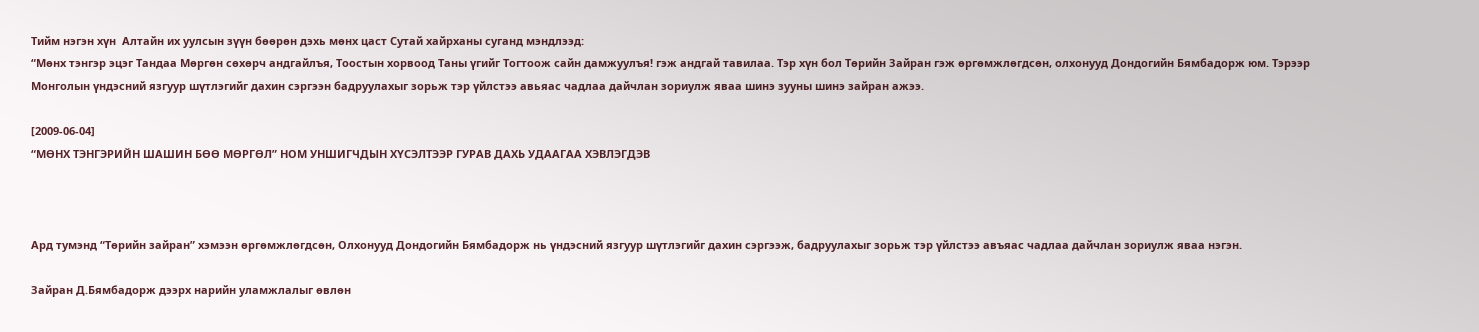Тийм нэгэн хүн  Алтайн их уулсын зүүн бөөрөн дэхь мөнх цаст Сутай хайрханы суганд мэндлээд:
“Мөнх тэнгэр эцэг Тандаа Мөргөн сөхөрч андгайлъя, Тоостын хорвоод Таны үгийг Тогтоож сайн дамжуулъя! гэж андгай тавилаа. Тэр хүн бол Төрийн Зайран гэж өргөмжлөгдсөн, олхонууд Дондогийн Бямбадорж юм. Тэрээр Монголын үндэсний язгуур шүтлэгийг дахин сэргээн бадруулахыг зорьж тэр үйлстээ авьяас чадлаа дайчлан зориулж яваа шинэ зууны шинэ зайран ажээ.

[2009-06-04]
“МӨНХ ТЭНГЭРИЙН ШАШИН БӨӨ МӨРГӨЛ” НОМ УНШИГЧДЫН ХҮСЭЛТЭЭР ГУРАВ ДАХЬ УДААГАА ХЭВЛЭГДЭВ



Ард тумэнд “Төрийн зайран” хэмээн өргөмжлөгдсөн, Олхонууд Дондогийн Бямбадорж нь үндэсний язгуур шүтлэгийг дахин сэргээж, бадруулахыг зорьж тэр үйлстээ авъяас чадлаа дайчлан зориулж яваа нэгэн.

Зайран Д.Бямбадорж дээрх нарийн уламжлалыг өвлөн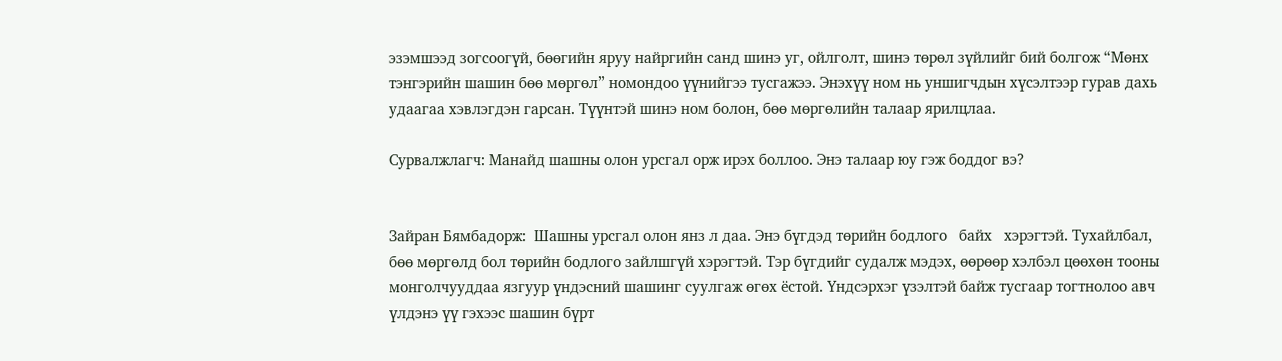эзэмшээд зогсоогүй, бөөгийн яруу найргийн санд шинэ уг, ойлголт, шинэ төрөл зүйлийг бий болгож “Мөнх тэнгэрийн шашин бөө мөргөл” номондоо үүнийгээ тусгажээ. Энэхүү ном нь уншигчдын хүсэлтээр гурав дахь удаагаа хэвлэгдэн гарсан. Түүнтэй шинэ ном болон, бөө мөргөлийн талаар ярилцлаа.

Сурвалжлагч: Манайд шашны олон урсгал орж ирэх боллоо. Энэ талаар юу гэж боддог вэ?


Зайран Бямбадорж:  Шашны урсгал олон янз л даа. Энэ бүгдэд төрийн бодлого   байх   хэрэгтэй. Тухайлбал, бөө мөргөлд бол төрийн бодлого зайлшгүй хэрэгтэй. Тэр бүгдийг судалж мэдэх, өөрөөр хэлбэл цөөхөн тооны монголчууддаа язгуур үндэсний шашинг суулгаж өгөх ёстой. Үндсэрхэг үзэлтэй байж тусгаар тогтнолоо авч үлдэнэ үү гэхээс шашин бүрт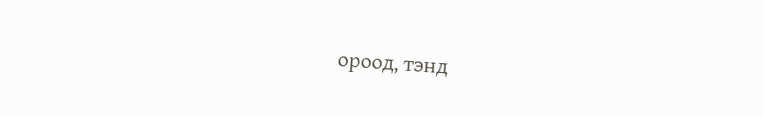ороод, тэнд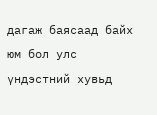дагаж баясаад байх юм бол улс үндэстний хувьд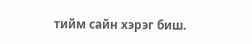тийм сайн хэрэг биш.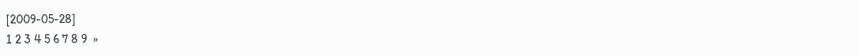[2009-05-28]
1 2 3 4 5 6 7 8 9  »